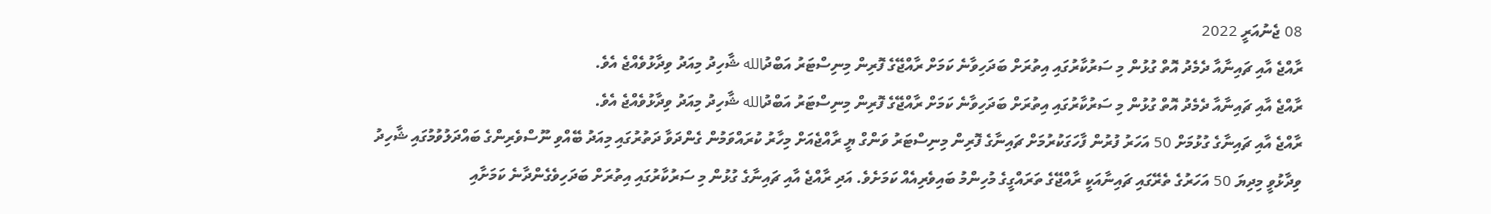08 ޖެނުއަރީ 2022
ރާއްޖެ އާއި ޗައިނާއާ ދެމެދު އޮތް ގުޅުން މި ސަރުކާރުގައި އިތުރަށް ބަދަހިވާނެ ކަމަށް ރާއްޖޭގެ ފޮރިން މިނިސްޓަރު އަބްދުالله ޝާހިދު މިއަދު ވިދާޅުވެއްޖެ އެވެ.
ރާއްޖެ އާއި ޗައިނާއާ ދެމެދު އޮތް ގުޅުން މި ސަރުކާރުގައި އިތުރަށް ބަދަހިވާނެ ކަމަށް ރާއްޖޭގެ ފޮރިން މިނިސްޓަރު އަބްދުالله ޝާހިދު މިއަދު ވިދާޅުވެއްޖެ އެވެ.
ރާއްޖެ އާއި ޗައިނާގެ ގުޅުމަށް 50 އަހަރު ފުރުން ފާހަގަކުރުމަށް ޗައިނާގެ ފޮރިން މިނިސްޓަރު ވަންގް ޔީ ރާއްޖެއަށް މިހާރު ކުރައްވަމުން ގެންދަވާ ދަތުރުގައި މިއަދު ބޭއްވި ނޫސްވެރިންގެ ބައްދަލުވުމުގައި ޝާހިދު ވިދާޅުވީ މިދިޔަ 50 އަހަރުގެ ތެރޭގައި ޗައިނާއަކީ ރާއްޖޭގެ ތަރައްގީގެ މުހިންމު ބައިވެރިއެއް ކަމަށެވެ. އަދި ރާއްޖެ އާއި ޗައިނާގެ ގުޅުން މި ސަރުކާރުގައި އިތުރަށް ބަދަހިވެގެންދާނެ ކަމަށާއި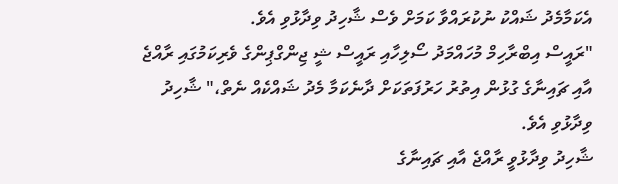އެކަމާމެދު ޝައްކު ނުކުރައްވާ ކަމަށް ވެސް ޝާހިދު ވިދާޅުވި އެވެ.
"ރައީސް އިބްރާހިމް މުހައްމަދު ސޯލިހާއި ރައީސް ޝީ ޖިންގްޕިންގެ ވެރިކަމުގައި ރާއްޖެ އާއި ޗައިނާގެ ގުޅުން އިތުރު ހަރުފަތަކަށް ދާނެކަމާ މެދު ޝައްކެއް ނެތް،" ޝާހިދު ވިދާޅުވި އެވެ.
ޝާހިދު ވިދާޅުވީ ރާއްޖެ އާއި ޗައިނާގެ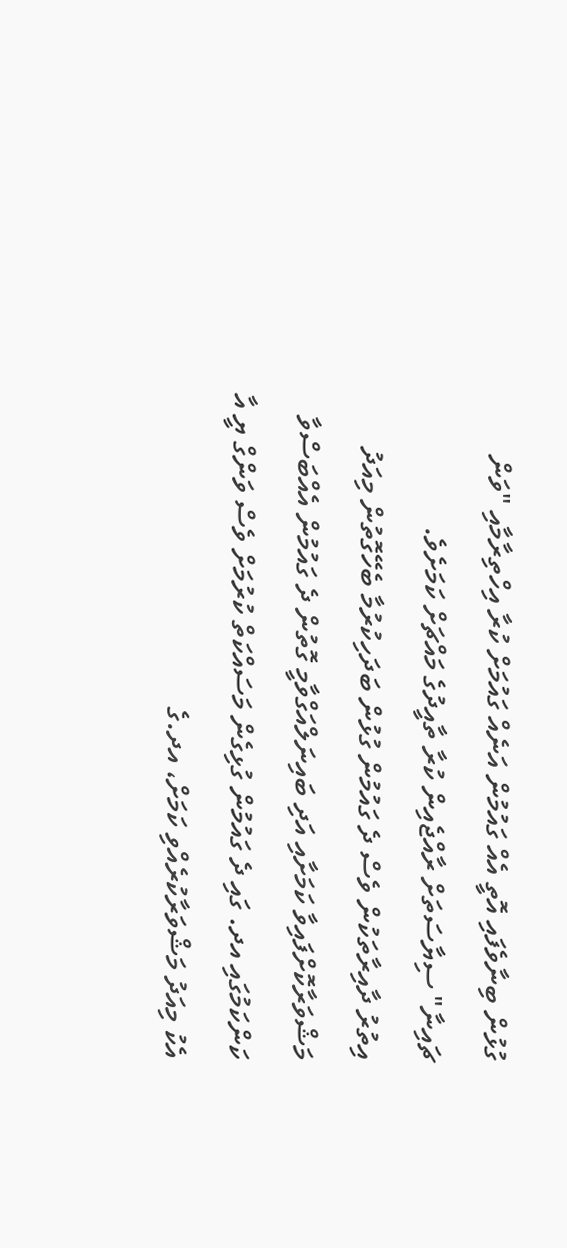ގުޅުން ބިނާވެފައި އޮތީ އެއް ގައުމުން އަނެއް ގައުމަށް ކުރާ އިހްތިރާމާއި "ވަން ޗައިނާ" ސިޔާސަތަށް ރާއްޖެއިން ކުރާ ތާއީދުގެ މައްޗަށް ކަމަށެވެ.
އިތުރު ދާއިރާތަކުން ވެސް ދެ ގައުމުން ގުޅުން ބަދަހިކުރުމާ ބެހޭގޮތުން މިއަދު މަޝްވަރާކޮށްފައިވާ ކަމަށާއި އަދި ބައިނަލްއަގްވާމީ ގޮތުން ދެ ގައުމުން އެއްބަސްވާ ކަންކަމުގައި އދ. ގައި ދެ ގައުމުން ގުޅިގެން މަސައްކަތް ކުރުމަށް ވެސް ވަންގް ޔީ އާ އެކު މިއަދު މަޝްވަރާކުރެއްވި ކަމަށް، އދ.ގެ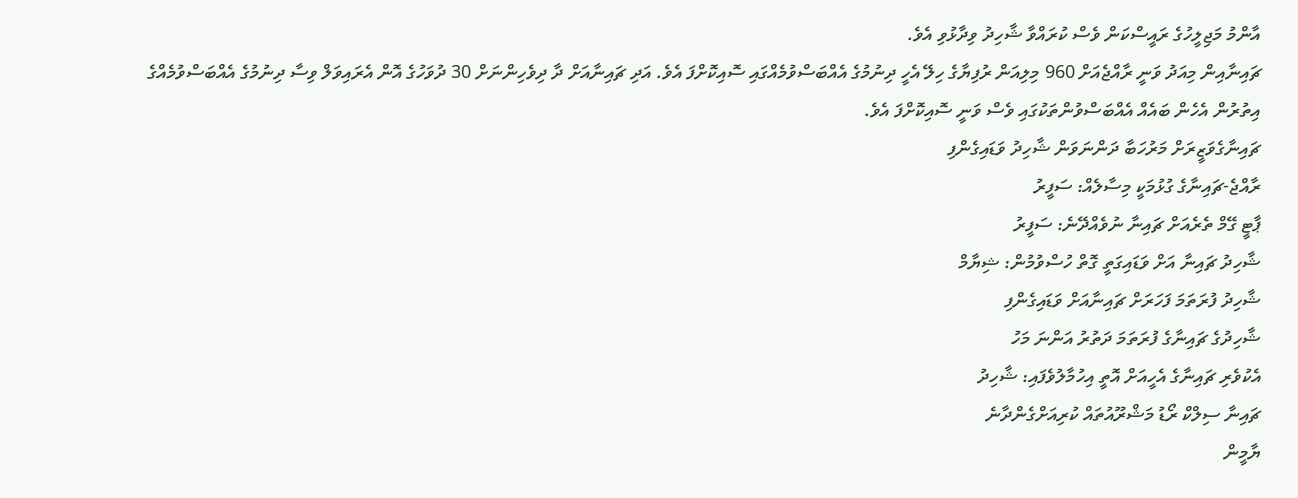އާންމު މަޖިލީހުގެ ރައީސްކަން ވެސް ކުރައްވާ ޝާހިދު ވިދާޅުވި އެވެ.
ޗައިނާއިން މިއަދު ވަނީ ރާއްޖެއަށް 960 މިލިއަން ރުފިޔާގެ ހިލޭ އެހީ ދިނުމުގެ އެއްބަސްވުމެއްގައި ސޮއިކޮށްފަ އެވެ. އަދި ޗައިނާއަށް ދާ ދިވެހިންނަށް 30 ދުވަހުގެ އޮން އެރައިވަލް ވިސާ ދިނުމުގެ އެއްބަސްވުމެއްގެ އިތުރުން އެހެން ބައެއް އެއްބަސްވުންތަކުގައި ވެސް ވަނީ ސޮއިކޮށްފަ އެވެ.
ޗައިނާގެވަޒީރަށް މަރުހަބާ ދަންނަވަން ޝާހިދު ވަޑައިގެންފި
ރާއްޖެ-ޗައިނާގެ ގުޅުމަކީ މިސާލެއް: ސަފީރު
ޕާޓީ ގޭމް ތެރެއަށް ޗައިނާ ނުވެއްދޭނެ: ސަފީރު
ޝާހިދު ޗައިނާ އަށް ވަޑައިގަތީ ގޮތް ހުސްވުމުން: ޝިޔާމް
ޝާހިދު ފުރަތަމަ ފަހަރަށް ޗައިނާއަށް ވަޑައިގެންފި
ޝާހިދުގެ ޗައިނާގެ ފުރަތަމަ ދަތުރު އަންނަ މަހު
އެކުވެރި ޗައިނާގެ އެހީއަށް އޮތީ އިހުމާލުވެފައި: ޝާހިދު
ޗައިނާ ސިލްކް ރޯޑު މަޝްރޫއުތައް ކުރިއަށްގެންދާނެ
ޔާމީން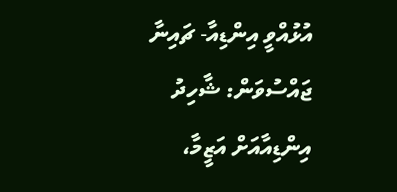އުޅުއްވީ އިންޑިއާ- ޗައިނާ ޖައްސުވަން: ޝާހިދު
އިންޑިއާއަށް އަޒީމާ،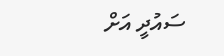ސައުދީ އަށް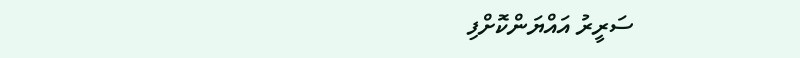ސަރީރު އައްޔަންކޮށްފި